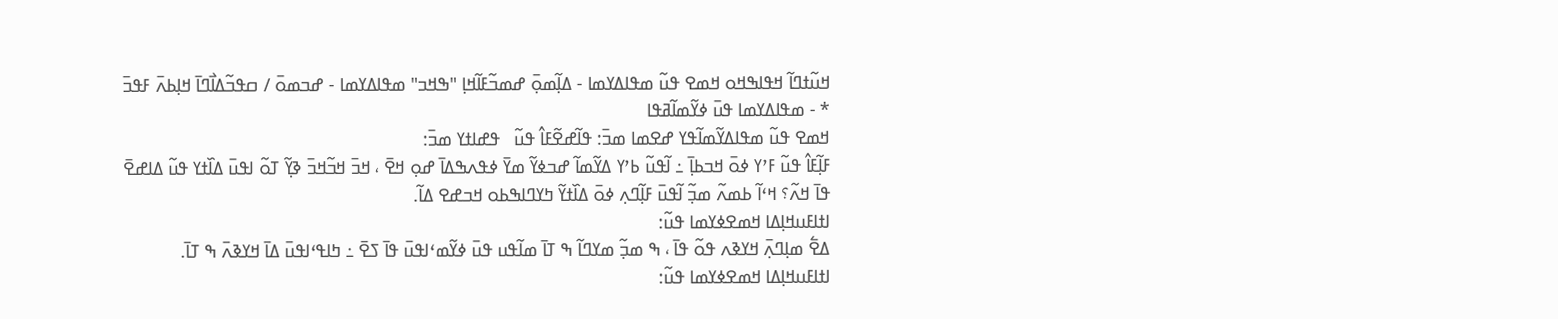ߞߎ߬ߙߣߊ߬ ߞߟߊߒߞߋ ߞߘߐ ߟߎ߬ ߘߟߊߡߌߘߊ - ߡߊ߲߬ߘߋ߲߫ ߝߘߏ߬ߓߊ߬ߞߊ߲ "ߒߞߏ" ߘߟߊߡߌߘߊ - ߝߏߘߋ߫ / ߛߟߏ߬ߡߊ߯ߣߊ߫ ߞߊ߲ߕߍ߫ ߓߟߏ߫ * - ߘߟߊߡߌߘߊ ߟߎ߫ ߦߌ߬ߘߊ߬ߥߟߊ
ߞߘߐ ߟߎ߬ ߘߟߊߡߌ߬ߘߊ߬ߟߌ ߝߐߘߊ ߘߏ߫: ߟߊ߬ߝߐ߬ߓߊ߮ ߟߎ߬   ߟߝߊߙߌ ߘߏ߫:
ߓߊ߲߬ߓߊ߮ ߟߎ߬ ߓߴߌ ߦߋ߫ ߞߏߕߊ߲߫ ߸ ߊ߬ߟߎ߬ ߕߴߌ ߡߌ߬ߘߊ߬ ߝߏߦߌ߬ ߘߌ߫ ߦߟߍߒߡߊ߫ ߝߋ߲ ߞߐ߫ ، ߞߏ߫ ߞߏ߬ߞߏ߫ ߢߌ߲߬ ߠߋ߬ ߊߟߎ߫ ߡߊ߰ߙߌ ߟߎ߬ ߡߊߝߐ߫ ߟߊ߫ ߞߍ߬؟ ߞߵߊ߬ ߕߘߍ߬ ߘߏ߲߬ ߊ߬ߟߎ߫ ߓߊ߲߬ߣߍ߲ ߦߋ߫ ߡߊ߰ߙߌ߬ ߤߌߣߊߒߕߋ ߞߏߝߐ ߡߊ߬.
ߊߙߊߓߎߞߊ߲ߡߊ ߞߘߐߦߌߘߊ ߟߎ߬:
ߡߐ߱ ߘߊ߲ߣߍ߲߫ ߞߌߢߍ ߟߋ߬ ߟߊ߫ ، ߒ ߘߏ߲߬ ߘߌߣߊ߬ ߒ ߠߊ߫ ߘߊ߬ߟߎ ߟߎ߫ ߦߌ߬ߘߵߊߟߎ߫ ߟߊ߫ ߖߐ߫ ߸ ߤߊߟߵߊߟߎ߫ ߡߊ߫ ߞߌߢߍ߫ ߒ ߠߊ߫.
ߊߙߊߓߎߞߊ߲ߡߊ ߞߘߐߦߌߘߊ ߟߎ߬: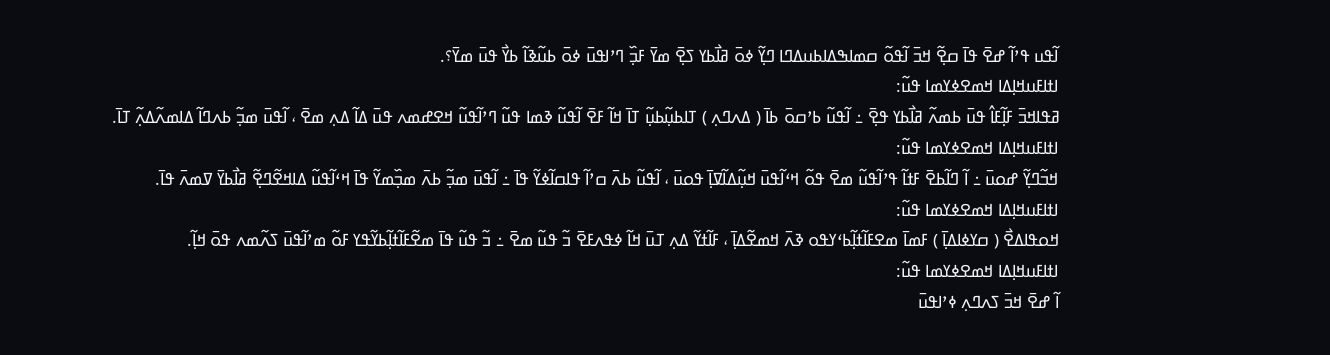ߊ߬ߟߎ ߟߴߊ߬ ߝߐ߫ ߟߊ߫ ߛߐ߲߬ ߞߏ߫ ߊ߬ߟߋ߬ ߛߘߊߒߡߊߕߎߡߣߊ ߣߌ߲߬ ߦߋ߫ ߥߊ߯ߕߌ ߖߐ߲߫ ߘߌ߫ ߓߏ߲߰ ߣߴߊߟߎ߫ ߦߋ߫ ߕߎ߬ߢߊ߬ ߕߌ߯ ߟߎ߫ ߘߌ߫؟.
ߊߙߊߓߎߞߊ߲ߡߊ ߞߘߐߦߌߘߊ ߟߎ߬:
ߥߟߊߞߏ߫ ߓߊ߲߬ߓߊ߮ ߟߎ߫ ߕߘߍ߬ ߥߊ߯ߕߌ ߟߐ߲߫ ߸ ߊ߬ߟߎ߬ ߕߴߛߋ߫ ߕߊ߫ ( ߡߍߣߍ߲ ) ߠߊߕߎ߲߬ߕߎ߲߬ ߠߊ߫ ߞߊ߬ ߓߐ߫ ߊ߬ߟߎ߬ ߢߘߊ ߟߎ߬ ߣߴߊ߬ߟߎ߬ ߞߐߝߘߍ ߟߎ߫ ߡߊ߬ ߡߍ߲ ߘߐ߫ ، ߊ߬ߟߎ߫ ߘߏ߲߬ ߕߍߣߊ߬ ߡߊߘߍ߬ߡߍ߲߬ ߠߊ߫.
ߊߙߊߓߎߞߊ߲ߡߊ ߞߘߐߦߌߘߊ ߟߎ߬:
ߞߏ߬ߣߌ߲߬ ߝߋߎ߫ ߸ ߊ߬ ߣߊ߬ߕߐ߫ ߓߙߊ߬ ߟߴߊ߬ߟߎ߬ ߘߐ߫ ߟߋ߬ ߞߵߊ߬ߟߎ߫ ߞߎ߲߬ߡߊ߬ߜߊ߲߫ ߟߋߎ߫ ، ߊ߬ߟߎ߬ ߕߍ߫ ߛߴߊ߬ ߟߊߛߊ߬ߦߌ߬ ߟߊ߫ ߸ ߊ߬ߟߎ߫ ߘߏ߲߬ ߕߍ߫ ߘߏ߲߰ߘߌ߬ ߟߊ߫ ߞߵߊ߬ߟߎ߬ ߡߊߞߐ߬ߣߐ߲߬ ߥߊ߯ߕߌ߫ ߜߘߍ߫ ߟߊ߫.
ߊߙߊߓߎߞߊ߲ߡߊ ߞߘߐߦߌߘߊ ߟߎ߬:
ߞߋߟߊߡߐ߯ ( ߛߌߦߊߡߊ߲߫ ) ߓߘߊ߫ ߘߐߓߊ߬ߙߊ߲߬ߕߵߌߟߋ ߢߍ߫ ߞߘߐ߬ߡߊ߲߫ ، ߓߊ߬ߙߌ߬ ߡߍ߲ ߠߎ߫ ߞߊ߬ ߦߟߍߓߐ߫ ߏ߬ ߟߎ߬ ߘߐ߫ ߸ ߏ߬ ߟߎ߬ ߟߊ߫ ߘߐ߬ߓߊ߬ߙߊ߲߬ߕߌ߬ߟߌ ߓߋ߬ ߘߴߊ߬ߟߎ߫ ߖߍ߬ߘߍ ߟߋ߫ ߞߊ߲߬.
ߊߙߊߓߎߞߊ߲ߡߊ ߞߘߐߦߌߘߊ ߟߎ߬:
ߊ߬ ߝߐ߫ ߞߏ߫ ߖߍߣߍ߲ ߦߴߊߟߎ߫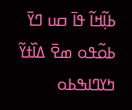ߕߊ߲߬ߞߊ߬ ߟߊ߫ ߛߎ ߣߌ߫ ߕߋ߬ߟߋ ߘߐ߫ ߡߊ߰ߙߌ߬ ߤߌߣߊߒߕߋ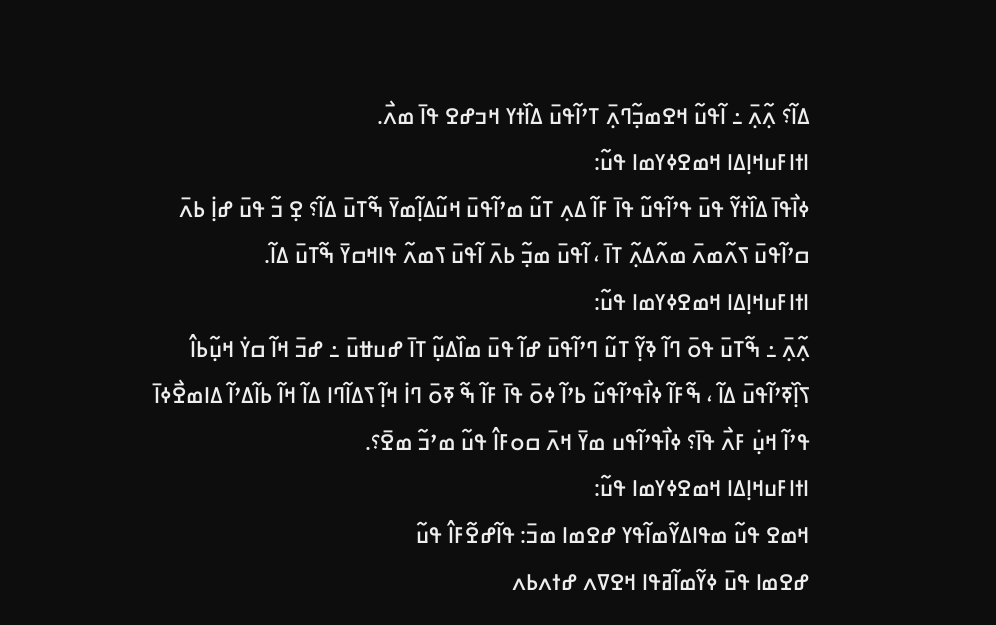ߡߊ߬؟ ߍ߲߬ߍ߲߫ ߸ ߊ߬ߟߎ߬ ߞߐߘߏ߲߬ߣߍ߲߫ ߠߴߊ߬ߟߎ߫ ߡߊ߰ߙߌ ߞߏߝߐ ߟߊ߫ ߘߍ߯.
ߊߙߊߓߎߞߊ߲ߡߊ ߞߘߐߦߌߘߊ ߟߎ߬:
ߦߊ߯ߟߊ߫ ߡߊ߰ߙߌ߬ ߟߎ߫ ߟߴߊ߬ߟߎ߬ ߟߊ߫ ߓߊ߬ ߡߍ߲ ߠߎ߬ ߘߴߊ߬ߟߎ߫ ߞߎ߬ߡߊ߲߬ߘߌ߫ ߒ߬ߠߎ߫ ߡߊ߬؟ ߐ߲ ߏ߬ ߟߎ߫ ߝߊ߲߭ ߕߍ߫ ߛߴߊ߬ߟߎ߫ ߖߍ߬ߘߍ߫ ߘߍ߬ߡߍ߲߬ ߠߊ߫ ، ߊ߬ߟߎ߫ ߘߏ߲߬ ߕߍ߫ ߊ߬ߟߎ߫ ߖߘߍ߬ ߟߊߞߛߌ߫ ߒ߬ߠߎ߫ ߡߊ߬.
ߊߙߊߓߎߞߊ߲ߡߊ ߞߘߐߦߌߘߊ ߟߎ߬:
ߍ߲߬ߍ߲߫ ߸ ߒ߬ߠߎ߫ ߟߋ߫ ߣߊ߬ ߢߌ߲߬ ߠߎ߬ ߣߴߊ߬ߟߎ߫ ߝߊ߬ ߟߎ߫ ߘߊ߰ߡߎ߲߬ ߠߊ߫ ߝߎߚߎ߫ ߸ ߝߏ߫ ߞߊ߬ ߛߌ߭ ߞߎ߲߬ߕߊ߮ ߖߊ߲߰ߧߴߊ߬ߟߎ߫ ߡߊ߬ ، ߒ߬ߓߊ߬ ߦߊ߯ߟߴߊ߬ߟߎ߬ ߕߴߊ߬ ߦߋ߫ ߟߊ߫ ߓߊ߬ ߒ߬ ߧߋ߫ ߣߊ߭ ߞߊ߲߬ ߖߡߊ߬ߣߊ ߡߊ߬ ߞߊ߬ ߕߊ߬ߡߴߊ߬ ߡߊߘߐ߯ߦߊ߫ ߟߴߊ߬ ߞߎ߲߭ ߓߍ߯ ߟߊ߫؟ ߦߊ߯ߟߴߊ߬ߟߎ ߘߌ߫ ߞߍ߫ ߛߋߓߊ߮ ߟߎ߬ ߘߴߏ߬ ߘߐ߫؟.
ߊߙߊߓߎߞߊ߲ߡߊ ߞߘߐߦߌߘߊ ߟߎ߬:
ߞߘߐ ߟߎ߬ ߘߟߊߡߌ߬ߘߊ߬ߟߌ ߝߐߘߊ ߘߏ߫: ߟߊ߬ߝߐ߬ߓߊ߮ ߟߎ߬
ߝߐߘߊ ߟߎ߫ ߦߌ߬ߘߊ߬ߥߟߊ ߞߐߜߍ ߝߙߍߕߍ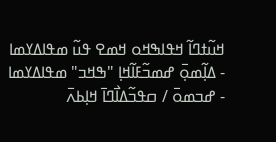ߞߎ߬ߙߣߊ߬ ߞߟߊߒߞߋ ߞߘߐ ߟߎ߬ ߘߟߊߡߌߘߊ - ߡߊ߲߬ߘߋ߲߫ ߝߘߏ߬ߓߊ߬ߞߊ߲ "ߒߞߏ" ߘߟߊߡߌߘߊ - ߝߏߘߋ߫ / ߛߟߏ߬ߡߊ߯ߣߊ߫ ߞߊ߲ߕߍ߫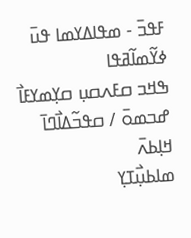ߓߟߏ߫ - ߘߟߊߡߌߘߊ ߟߎ߫ ߦߌ߬ߘߊ߬ߥߟߊ
ߒߞߏ ߛߓߍߛߎ߲ ߛߌ߲ߘߌߓߊ߯ ߝߏߘߋ߫ / ߛߟߏ߬ߡߊ߯ߣߊ߫ ߞߊ߲ߕߍ߫
ߘߊߕߎ߲߯ߠߌ߲